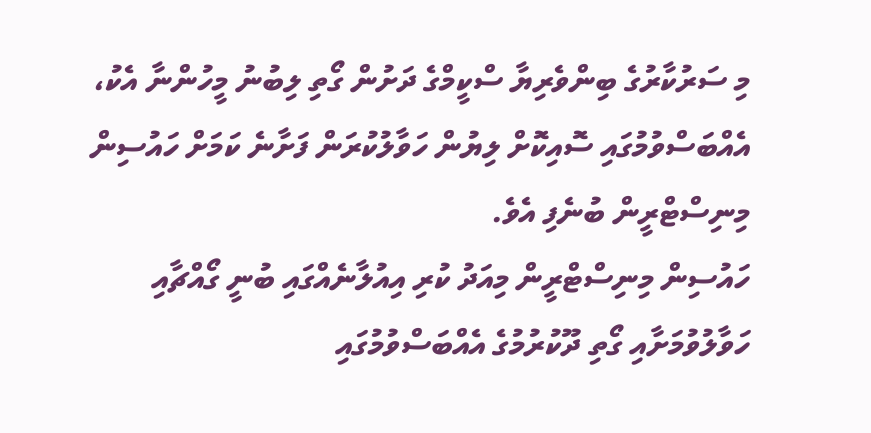މި ސަރުކާރުގެ ބިންވެރިޔާ ސްކީމްގެ ދަށުން ގޯތި ލިބުނު މީހުންނާ އެކު، އެއްބަސްވުމުގައި ސޮއިކޮށް ލިޔުން ހަވާލުކުރަން ފަށާނެ ކަމަށް ހައުސިން މިނިސްޓްރީން ބުނެފި އެވެ.
ހައުސިން މިނިސްޓްރީން މިއަދު ކުރި އިއުލާނެއްގައި ބުނީ ގޯއްޗާއި ހަވާލުވުމަށާއި ގޯތި ދޫކުރުމުގެ އެއްބަސްވުމުގައި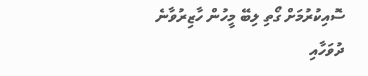ސޮއިކުރުމަށް ގޯތި ލިބޭ މީހުން ހާޒިރުވާނެ ދުވަހާއި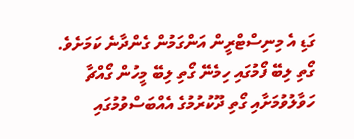ގަޑި އެ މިނިސްޓްރީން އަންގަމުން ގެންދާނެ ކަމަށެވެ.
ގޯތި ލިބޭ ފޯމުގައި ހިމެނޭ ގޯތި ލިބޭ މީހުން ގޯއްޗާ ހަވާލުވުމަށާއި ގޯތި ދޫކުރުމުގެ އެއްބަސްވުމުގައި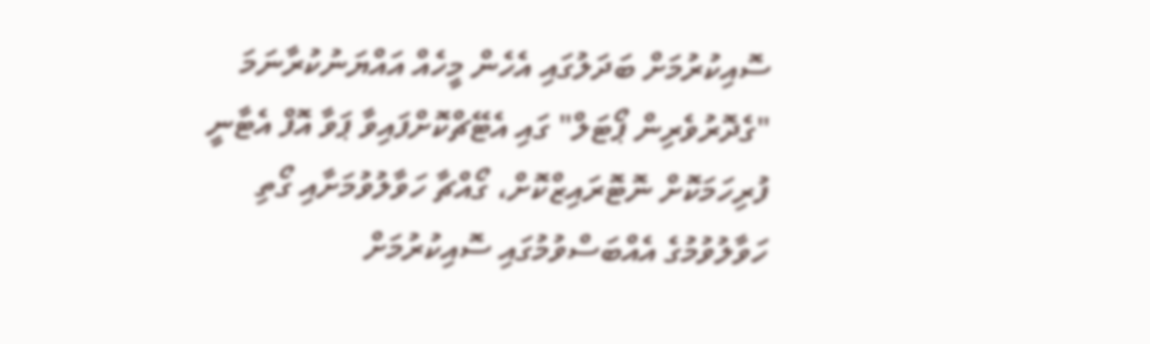ސޮއިކުރުމަށް ބަދަލުގައި އެހެން މީހެއް އައްޔަނުކުރާނަމަ "ގެދޮރުވެރިން ޕޯޓަލް" ގައި އެޓޭޗްކޮށްފައިވާ ޕަވާ އޮފް އެޓާނީ ފުރިހަމަކޮށް ނޮޓޮރައިޒްކޮށް، ގޯއްޗާ ހަވާލުވުމަށާއި ގޯތި ހަވާލުވުމުގެ އެއްބަސްވުމުގައި ސޮއިކުރުމަށް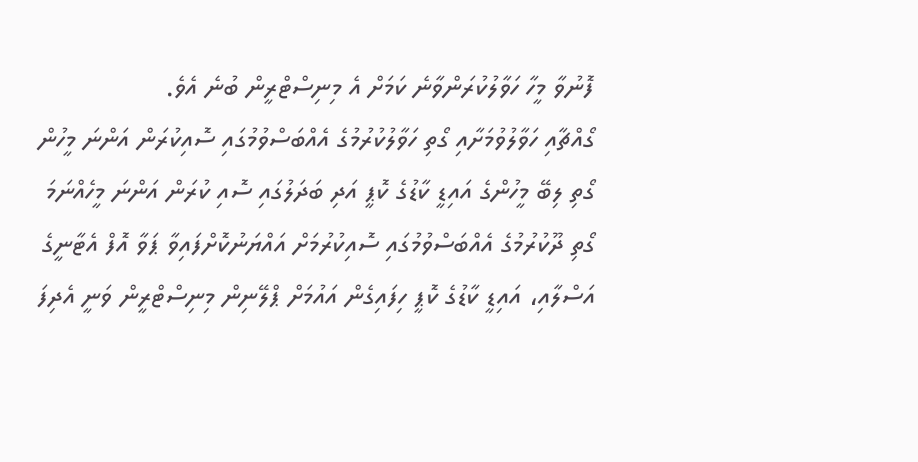ފޮނުވާ މީހާ ހަވާލުކުރަންވާނެ ކަމަށް އެ މިނިސްޓްރީން ބުނެ އެވެ.
ގޯއްޗާއި ހަވާލުވުމަށާއި ގޯތި ހަވާލުކުރުމުގެ އެއްބަސްވުމުގައި ސޮއިކުރަން އަންނަ މީހުން ގޯތި ލިބޭ މީހުންގެ އައިޑީ ކާޑުގެ ކޮޕީ އަދި ބަދަލުގައި ސޮއި ކުރަން އަންނަ މީހެއްނަމަ ގޯތި ދޫކުރުމުގެ އެއްބަސްވުމުގައި ސޮއިކުރުމަށް އައްޔަނުކޮށްފައިވާ ޕަވާ އޮފް އެޓާނީގެ އަސްލާއި، އައިޑީ ކާޑުގެ ކޮޕީ ހިފައިގެން އައުމަށް ޕްލޭނިން މިނިސްޓްރީން ވަނީ އެދިފަ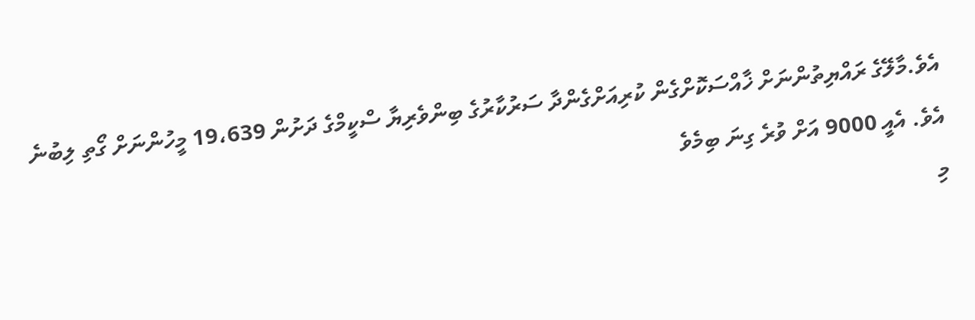އެވެ.މާލޭގެ ރައްޔިތުންނަށް ޚާއްސަކޮށްގެން ކުރިއަށްގެންދާ ސަރުކާރުގެ ބިންވެރިޔާ ސްކީމްގެ ދަށުން 19،639 މީހުންނަށް ގޯތި ލިބުނެ އެވެ. އެއީ 9000 އަށް ވުރެ ގިނަ ބިމެވެ
މި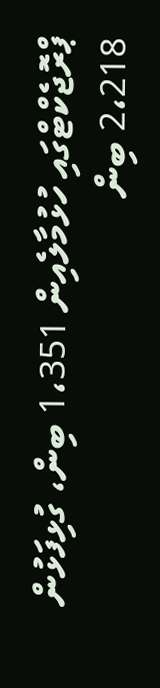ޕްރޮޖެކްޓްގައި ހުޅުމާލެއިން 1،351 ބިން، ގުޅިފަޅުން 2،218 ބިން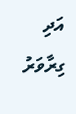އަދި ގިރާވަރު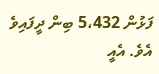ފަޅުން 5،432 ބިން ދީފައިވެ އެވެ. އެއީ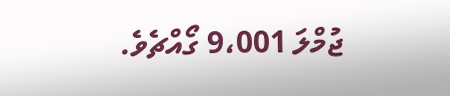ޖުމްލަ 9،001 ގޯއްޗެވެ.